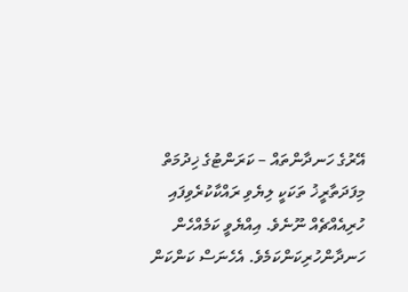އޭރުގެ ހަނދާންތައް – ކަރަންޓުގެ ޚިދުމަތް
މިފަދަތާރީޚު ތަކަކީ ލިޔެވި ރައްކާކުރެވިފައި ހުރިއެއްޗެއް ނޫނެވެ. އިއްޔެވީ ކަމެއްހެން ހަނދާންހުރިކަންކަމެވެ. އެހެނަސް ކަންކަން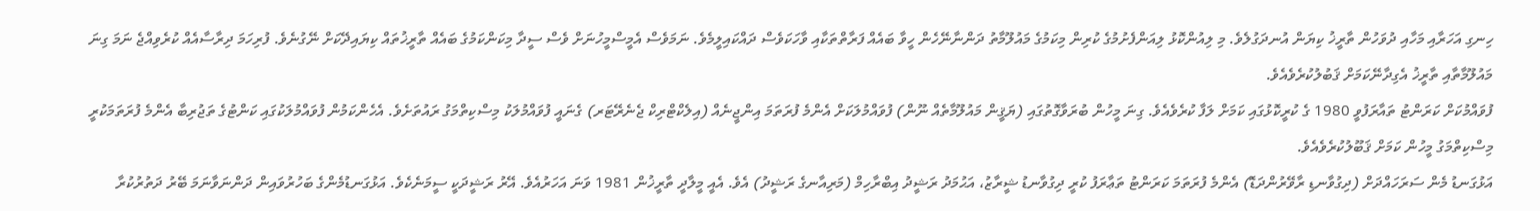ހިނގި އަހަރާއި މަހާއި ދުވަހުން ތާރީޚު ކިޔަން އުނދަގުލެވެ. މި ލިއުންކޮޅު ލިއަންފެށުމުގެ ކުރިން މިކަމުގެ މައުލޫމާތު ދަންނާނޭހެން ހީވާ ބައެއް ފަރާތްތަކާއި ވާހަކަވެސް ދައްކައިލީމެވެ. ނަމަވެސް އެމީސްމީހުނަށް ވެސް ސީދާ މިކަންކަމުގެ ބައެއް ތާރީޚުތައް ކިޔައިދޭކަށް ނޭގުނެވެ. ފުރިހަމަ ދިރާސާއެއް ކުރެވިއްޖެ ނަމަ ގިނަ މައުލޫމާތާއި ތާރީޚު އެގިދާނޭކަމަށް ޤަބުލުކުރެވެއެވެ.
ފުވައްމުކަށް ކަރަންޓު ތައާރަފުވީ 1980 ގެ ކުރީކޮޅުގައި ކަމަށް ލަފާ ކުރެވެއެވެ. ގިނަ މީހުން ބުރަވާގޮތުގައި (ޔަޤީން މައުލޫމާތެއް ނޫން) ފުވައްމުލަކަށް އެންމެ ފުރަތަމަ އިންޖީނެއް (އިލެކްޓްރިކް ޖެނެރޭޓަރ) ގެނައީ ފުވައްމުލަކު މިސްކިތްމަގު ރައުތަށެވެ. އެހެންކަމުން ފުވައްމުލަކުގައި ކަންޓުގެ ތަޖުރިބާ އެންމެ ފުރަތަމަކުރީ މިސްކިތްމަގު މީހުން ކަމަށް ޤަބޫލުކުރެވެއެވެ.
އަޅުގަނޑު މެން ސަރަހައްދަށް (ދިގުވާނޑި ރާވޭރުންދަޑޮ) އެންމެ ފުރަތަމަ ކަރަންޓު ތަޢާރަފު ކުރީ ދިގުވާނޑު ޝީރާޒު، އަޙުމަދު ރަޝީދު އިބްރާހިމް (މަރިއާނގެ ރަޝީދު) އެވެ. އެއީ މީލާދީ ތާރީޚުން 1981 ވަނަ އަހަރުއެވެ. އޭރު ރަޝީދަކީ ސީމަނެކެވެ. އަޅުގަނޑުމެންގެ ބަހުރުވައިން ދަންނަވާނަމަ ބޭރު ދަތުރުކުރާ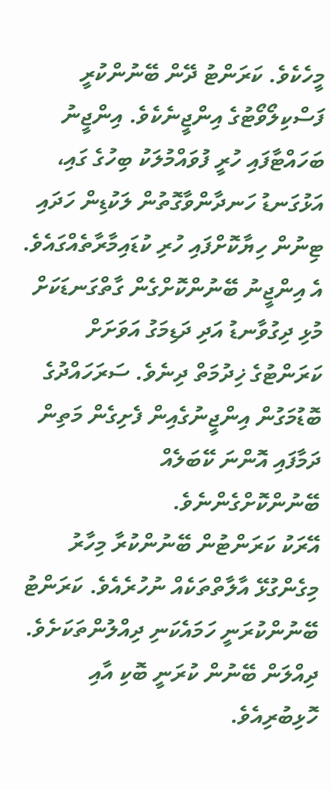މީހެކެވެ. ކަރަންޓު ދޭން ބޭނުންކުރީ ފަސްކިލޯވޯޓުގެ އިންޖީނެކެވެ. އިންޖީނު ބަހައްޓާފައި ހުރީ ފުވައްމުލަކު ބިހުގެ ގައި، އަޅުގަނޑު ހަނދާންވާގޮތުން ލަކުޑިން ހަދައި ޓިނުން ހިޔާކޮށްފައި ހުރި ކުޑައިމާރާތެއްގައެވެ. އެ އިންޖީނު ބޭނުންކޮށްގެން ގާތްގަނޑަކަށް މުޅި ދިގުވާނޑު އަދި ދަޑިމަގު އަވަށަށް ކަރަންޓުގެ ޚިދުމަތް ދިނެވެ. ސަރަހައްދުގެ ބޮޑުމަގުން އިންޖީނުގެއިން ފެށިގެން މަތިން ދަމާފައި އޮންނަ ކޭބަލެއް ބޭނުންކޮށްގެންނެވެ.
އޭރަކު ކަރަންޓުން ބޭނުންކުރާ މިހާރު މިގެންގުޅޭ އާލާތްތަކެއް ނުހުރެއެވެ. ކަރަންޓު ބޭނުންކުރަނީ ހަމައެކަނި ދިއްލުންތަކަށެވެ. ދިއްލަން ބޭނުން ކުރަނީ ބޮކި އާއި ހޮޅިބުރިއެވެ.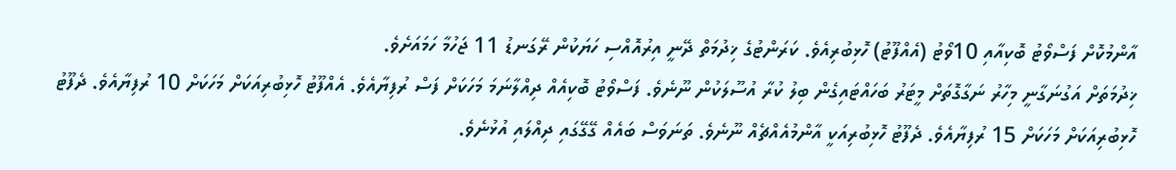އާންމުކޮށް ފަސްވޯޓު ބޮކިއާއި 10ވޯޓު (އެއްފޫޓު) ހޮޅިބުރިއެވެ. ކަރަންޓުގެ ޚިދުމަތް ދޭނީ އިރުއޮއްސި ހަޔަކުން ރޭގަނޑު 11 ޖަހުމާ ހަމައަށެވެ.
ޚިދުމަތަށް އަގުނަގާނީ މިހާރު ނަގާގޮތަށް މީޓަރު ބަހައްޓައިގެން ބިލު ކުރާ އުސޫލަކުން ނޫނެވެ. ފަސްވޯޓު ބޮކިއެއް ދިއްލާނަމަ މަހަކަށް ފަސް ރުފިޔާއެވެ. އެއްފޫޓު ހޮޅިބުރިއަކަށް މަހަކަށް 10 ރުފިޔާއެވެ. ދެފޫޓު ހޮޅިބުރިއަކަށް މަހަކަށް 15 ރުފިޔާއެވެ. ދެފޫޓު ހޮޅިބުރިއަކީ އާންމުއެއްޗެއް ނޫނެވެ. ތަނަވަސް ބައެއް ގޭގޭގައި ދިއްލައި އުޅުނެވެ.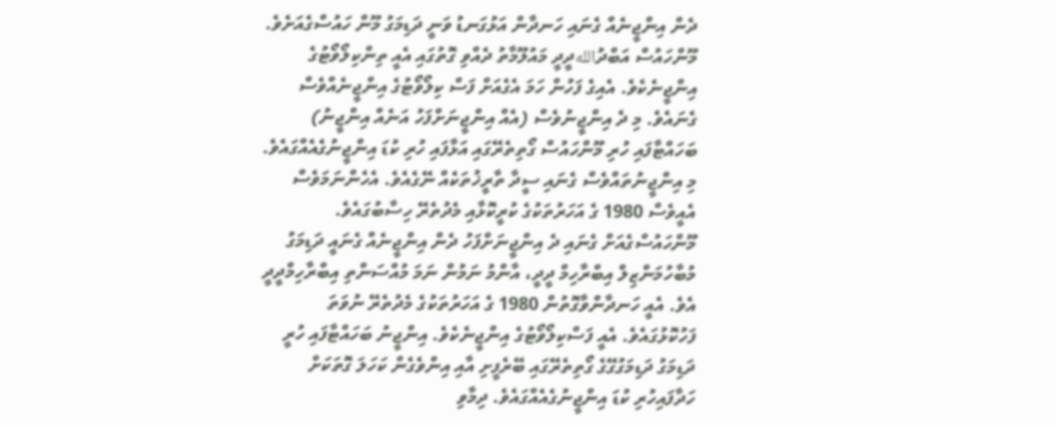ދެން އިންޖީނެއް ގެނައި ހަނދާން އަޅުގަނޑު ވަނީ ދަޑިމަގު މޫން ހައުސްގެއަށެވެ. މޫންހައުސް އަބްދުاللهދީދީ މައުލޫމާތު ދެއްވި ގޮތުގައި އެއީ ތިންކިލޯވޯޓުގެ އިންޖީނެކެވެ. އެއިގެ ފަހުން ހަމަ އެގެއަށް ފަސް ކިލޯވޯޓުގެ އިންޖީނެއްވެސް ގެނައެވެ. މި ދެ އިންޖީނުވެސް (އެއް އިންޖީނަށްފަހު އަނެއް އިންޖީނު) ބަހައްޓާފައި ހުރި މޫންހައުސް ގޯތިތެރޭގައި އަޅާފައި ހުރި ކުޑަ އިންޖީނުގެއެއްގައެވެ. މި އިންޖީނުތައްވެސް ގެނައި ސީދާ ތާރީޚުތަކެއް ނޭގެއެވެ. އެހެންނަމަވެސް އެއީވެސް 1980 ގެ އަހަރުތަކުގެ ކުރީކޮޅާއި މެދުތެރޭ ހިސާބުގައެވެ.
މޫންހައުސްގެއަށް ގެނައި ދެ އިންޖީނަށްފަހު ދެން އިންޖީނެއް ގެނައީ ދަޑިމަގު މުބާހުމަންޒިލް އިބްރާހިމް ދީދީ، އާންމު ނަމުން ނަމަ މުއްސަންތި އިބްރާހިމްދީދީ އެވެ. އެއީ ހަނދާންވާގޮތުން 1980 ގެ އަހަރުތަކުގެ މެދުތެރޭ ނުވަތަ ފަހުކޮޅުގައެވެ. އެއީ ފަސްކިލޯވޯޓުގެ އިންޖީނެކެވެ. އިންޖީނު ބަހައްޓާފައި ހުރީ ދަޑިމަގު ދަޑިމަގުގޭގެ ގޯތިތެރޭގައި ބޭރެފީށި އާއި އިންވެގެން ކަހަލަ ގޮތަކަށް ހަދާފައިހުރި ކުޑަ އިންޖީނުގެއެއްގައެވެ. ދިމާވި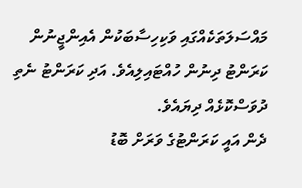މައްސަލަތަކެއްގައި ވަކިހިސާބަކުން އެއިންޖީނުން ކަރަންޓު ދިނުން ހުއްޓައިލިއެވެ. އަދި ކަރަންޓު ނެތި ދުވަސްކޮޅެއް ދިޔައެވެ.
ދެން އައީ ކަރަންޓުގެ ވަރަށް ބޮޑު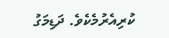ކުރިއެރުމެކެވެ. ދަޑިމަގު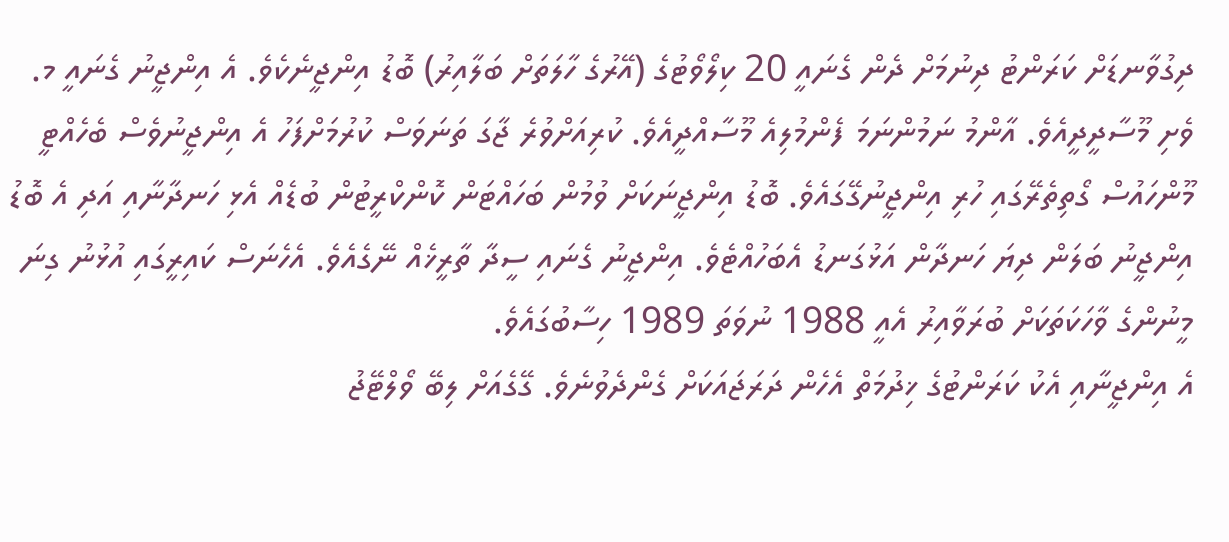ދިގުވާނޑަށް ކަރަންޓު ދިނުމަށް ދެން ގެނައީ 20 ކިލޯވޯޓުގެ (އޭރުގެ ހާލަތަށް ބަލާއިރު) ބޮޑު އިންޖީނެކެވެ. އެ އިންޖީނު ގެނައީ މ. ވެށި މޫސާދީދީއެވެ. އާންމު ނަމުންނަމަ ފެންމުލިއެ މޫސާއްދީއެވެ. ކުރިއަށްވުރެ ޖާގަ ތަނަވަސް ކުރުމަށްފަހު އެ އިންޖީނުވެސް ބެހެއްޓީ މޫންހައުސް ގޯތިތެރޭގައި ހުރި އިންޖީނުގޭގައެވެ. ބޮޑު އިންޖީނަކަށް ވުމުން ބަހައްޓަން ކޮންކްރީޓުން ބުޑެއް އެޅި ހަނދާނާއި އަދި އެ ބޮޑު އިންޖީނު ބަލަން ދިޔަ ހަނދާން އަޅުގަނޑު އެބަހުއްޓެވެ. އިންޖީނު ގެނައި ސީދާ ތާރީޚެއް ނޭގެއެވެ. އެހެނަސް ކައިރީގައި އުޅުނު ގިނަ މީނުންގެ ވާހަކަތަކަށް ބުރަވާއިރު އެއީ 1988 ނުވަތަ 1989 ހިސާބުގައެވެ.
އެ އިންޖީނާއި އެކު ކަރަންޓުގެ ޚިދުމަތް އެހެން ދަރަޖައަކަށް ގެންދެވުނެވެ. ގޭގެއަށް ލިބޭ ވޯލްޓޭޖު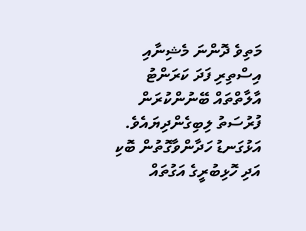މަތިވެ ދޮންނަ މެޝިނާއި އިސްތިރި ފަދަ ކަރަންޓު އާލާތްތައް ބޭނުންކުރަން ފުރުސަތު ލިބިގެންދިޔައެވެ. އަޅުގަނޑު ހަދާންވާގޮތުން ބޮކި އަދި ހޮޅިބުރީގެ އަގުތައް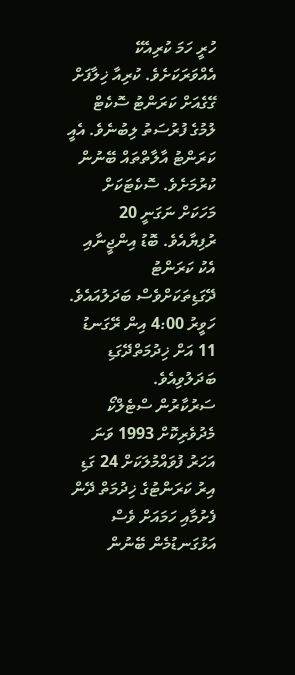ހުރީ ހަމަ ކުރިއެކޭ އެއްވަރަކަށެވެ. ކުރިއާ ޚިލާފަށް ގޭގެއަށް ކަރަންޓު ސޮކެޓް ލުމުގެ ފުރުސަތު ލިބުނެވެ. އެއީ ކަރަންޓު އާލާތްތައް ބޭނުން ކުރުމަށެވެ. ސޮކެޓަކަށް މަހަކަށް ނަގަނީ 20 ރުފިޔާއެވެ. ބޮޑު އިންޖީނާއި އެކު ކަރަންޓު ދޭގަޑިތަކަށްވެސް ބަދަލުއައެވެ. ހަވީރު 4:00 އިން ރޭގަނޑު 11 އަށް ޚިދުމަތްދޭގަޑި ބަދަލުވިއެވެ.
ސަރުކާރުން ސްޓެލްކޯ މެދުވެރިކޮށް 1993 ވަނަ އަހަރު ފުވައްމުލަކަށް 24 ގަޑި އިރު ކަރަންޓުގެ ޚިދުމަތް ދޭން ފެށުމާއި ހަމައަށް ވެސް އަޅުގަނޑުމެން ބޭނުން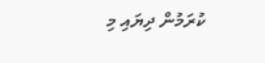ކުރަމުން ދިޔައި މި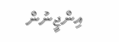އިންޖީނުން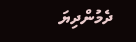ދެމުންދިޔަ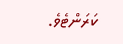ކަރަންޓެވެ.